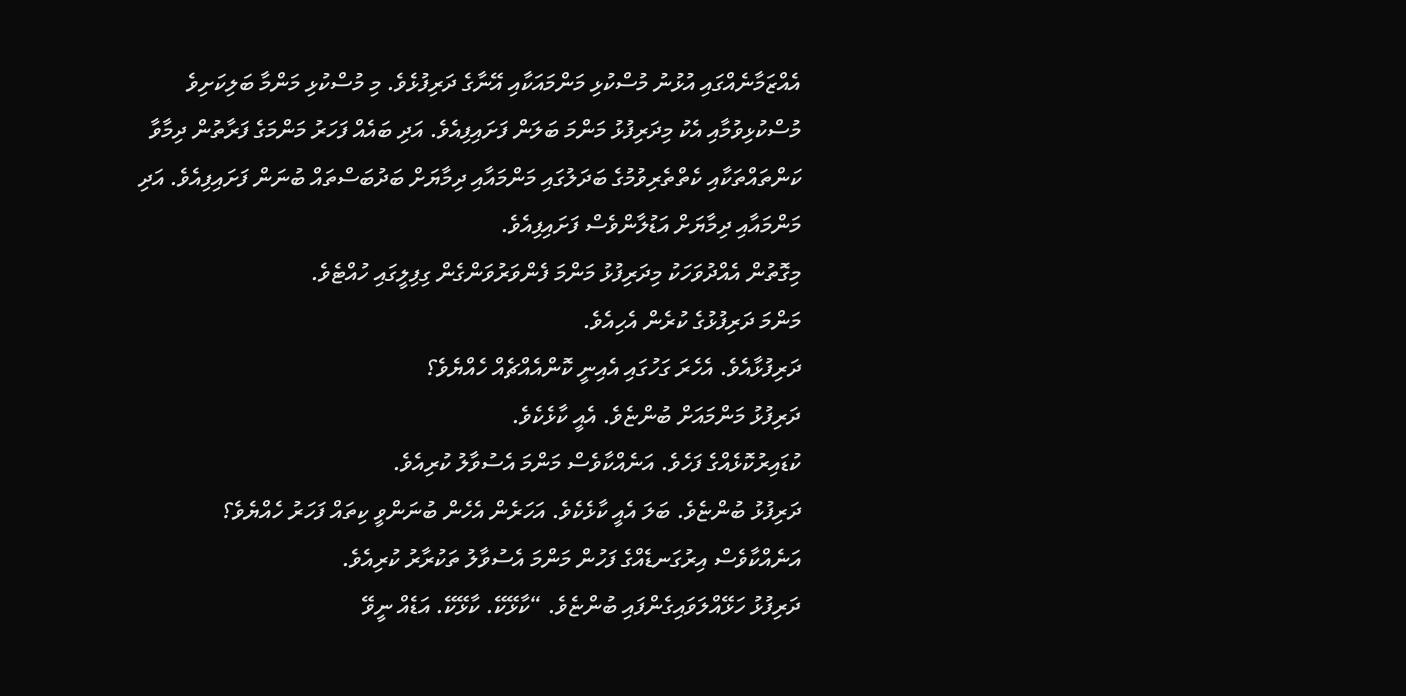އެއްޒަމާނެއްގައި އުޅުނު މުސްކުޅި މަންމައަކާއި އޭނާގެ ދަރިފުޅެވެ. މި މުސްކުޅި މަންމާ ބަލިކަށިވެ މުސްކުޅިވުމާއި އެކު މިދަރިފުޅު މަންމަ ބަލަން ފަށައިފިއެވެ. އަދި ބައެއް ފަހަރު މަންމަގެ ފަރާތުން ދިމާވާ ކަންތައްތަކާއި ކެތްތެރިވުމުގެ ބަދަލުގައި މަންމައާއި ދިމާޔަށް ބަދުބަސްތައް ބުނަން ފަށައިފިއެވެ. އަދި މަންމައާއި ދިމާޔަށް އަޑުލާންވެސް ފަށައިފިއެވެ.
މިގޮތުން އެއްދުވަހަކު މިދަރިފުޅު މަންމަ ފެންވަރުވަންގެން ގިފިލީގައި ހުއްޓެވެ.
މަންމަ ދަރިފުޅުގެ ކުރެން އެހިއެވެ.
ދަރިފުޅާއެވެ. އެހެރަ ގަހުގައި އެއިނީ ކޮންއެއްޗެއް ހެއްޔެވެ؟
ދަރިފުޅު މަންމައަށް ބުންޏެވެ. އެއީ ކާޅެކެވެ.
ކުޑައިރުކޮޅެއްގެ ފަހެވެ. އަނެއްކާވެސް މަންމަ އެސުވާލު ކުރިއެވެ.
ދަރިފުޅު ބުންޏެވެ. ބަލަ އެއީ ކާޅެކެވެ. އަހަރެން އެހެން ބުނަންވީ ކިތައް ފަހަރު ހެއްޔެވެ؟
އަނެއްކާވެސް އިރުގަނޑެއްގެ ފަހުން މަންމަ އެސުވާލު ތަކުރާރު ކުރިއެވެ.
ދަރިފުޅު ހަޅޭއްލަވައިގެންފައި ބުންޏެވެ. “ކާޅޭކޭ. ކާޅޭކޭ. އަޑެއް ނީވޭ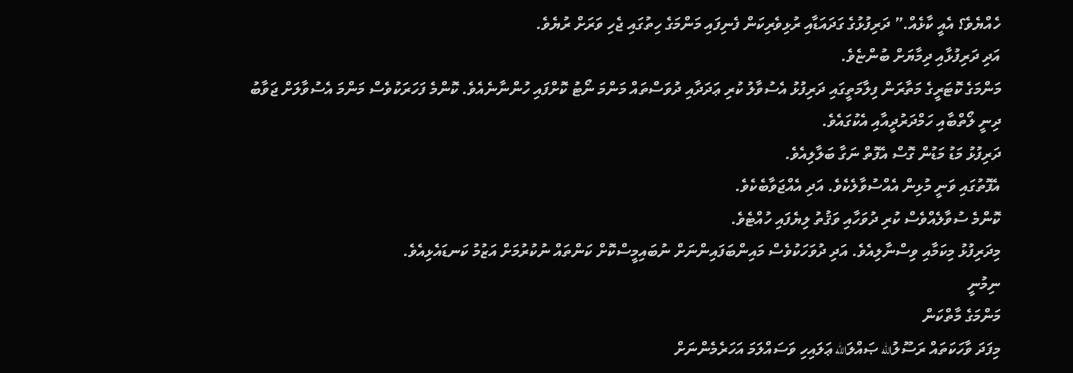ހެއްޔެވެ؟ އެއީ ކާޅެއް.” ދަރިފުޅުގެ ގަދައަޑާއި ރުޅިވެރިކަން ފެނިފައި މަންމަގެ ހިތުގައި ޖެހި ވަރަށް ރުޔެވެ.
އަދި ދަރިފުޅާއި ދިމާޔަށް ބުންޏެވެ.
މަންމަގެ ކޮޓަރީގެ މަތާރަން ފިލާމަތީގައި ދަރިފުޅު އެސުވާލު ކުރި ޢަދަދާއި ދުވަސްތައް މަންމަ ނޯޓު ކޮށްފައި ހުންނާނެއެވެ. ކޮންމެ ފަހަރަކުވެސް މަންމަ އެސުވާލަށް ޖަވާބު ދިނީ ލޯތްބާއި ހަމްދަރުދީއާއި އެކުގައެވެ.
ދަރިފުޅު މަޑު މަޑުން ގޮސް އެފޮތް ނަގާ ބަލާލިއެވެ.
އެފޮތުގައި ވަނީ މުޅިން އެއްސުވާލެކެވެ. އަދި އެއްޖަވާބެކެވެ.
ކޮންމެ ސުވާލެއްވެސް ކުރި ދުވަހާއި ވަޤުތު ލިޔެފައި ހުއްޓެވެ.
މިދަރިފުޅު މިކަމާއި ވިސްނާލިއެވެ. އަދި ދުވަހަކުވެސް މައިންބަފައިންނަށް ނުބައިމީސްކޮށް ކަންތައް ނުކުރުމަށް އަޒުމު ކަނޑައެޅިއެވެ.
ނިމުނީ
މަންމަގެ މާތްކަން
މިފަދަ ވާހަކަތައް ރަސޫލުالله ޞައްލަالله ޢަލައިހި ވަސައްލަމަ އަހަރެމެންނަށް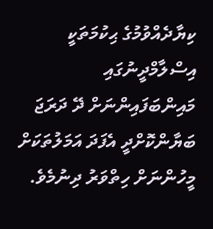ކިޔާދެއްވުމުގެ ޙިކުމަތަކީ އިސްލާމްދީނުގައި މައިންބަފައިންނަށް ދޭ ދަރަޖަ ބަޔާންކޮށްދީ އެފަދަ އަމަލުތަކަށް މީހުންނަށް ހިތްވަރު ދިނުމެވެ.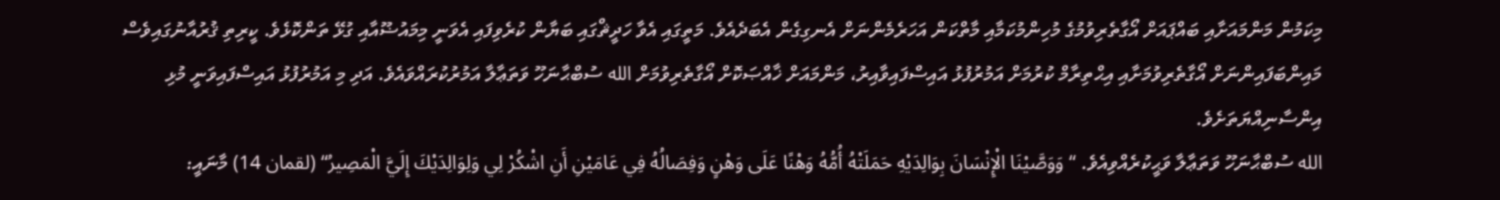މިކަމުން މަންމައަށާއި ބައްޕައަށް އޯގާތެރިވުމުގެ މުހިންމުކަމާއި މާތްކަން އަހަރެމެންނަށް އެނގިގެން އެބަދެއެވެ. މަތީގައި އެވާ ހަދީޘްގައި ބަޔާން ކުރެވިފައި އެވަނީ މިމައުޟޫއާއި ގުޅޭ ތަންކޮޅެވެ. ކީރިތި ޤުރުއާނުގައިވެސް މައިންބަފައިންނަށް އޯގާތެރިވުމަށާއި އިޙްތިރާމް ކުރުމަށް އަމުރުފުޅު އައިސްފައިވާއިރު، މަންމައަށް ޚާއްޞަކޮށް އޯގާތެރިވުމަށް الله ސުބްޙާނަހޫ ވަތަޢާލާ އަމުރުކުރައްވައެވެ. އަދި މި އަމުރުފުޅު އައިސްފައިވަނީ މުޅި އިންސާނިއްޔަތަށެވެ.
الله ސުބްޙާނަހޫ ވަތަޢާލާ ވަޙީކުރެއްވިއެވެ. “وَوَصَّيْنَا الْإِنْسَانَ بِوَالِدَيْهِ حَمَلَتْهُ أُمُّهُ وَهْنًا عَلَى وَهْنٍ وَفِصَالُهُ فِي عَامَيْنِ أَنِ اشْكُرْ لِي وَلِوَالِدَيْكَ إِلَيَّ الْمَصِيرُ“ (لقمان 14) މާނައީ: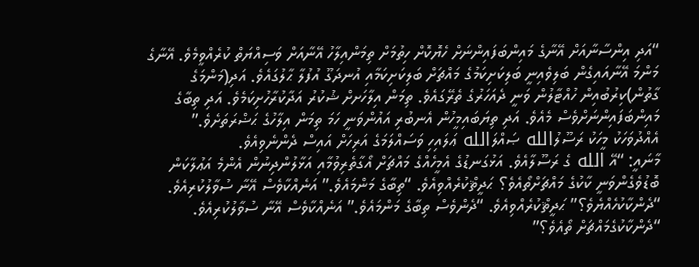“އަދި އިންސާނާއަށް އޭނާގެ މައިންބަފައިންނަށް ހެޔޮކޮށް ހިތުމަށް ތިމަންއިލާހު އޭނާއަށް ވަސިއްޔަތް ކުރެއްވީމެވެ. އޭނާގެ މަންމަ އޭނާއައިގެން ބަލިވެއިނީ ބަލިކަށިކަމުގެ މައްޗަށް ބަލިކަށިކަމާއި އުނދަގޫ އުފުލާ ޙާލުގައެވެ. އަދި(މަންމަގެ ގާތުން)ކިރުބުއިން ހުއްޓާލުން ވަނީ ދެއަހަރުގެ ތެރޭގައެވެ. ތިމަން އިލާހަށށް ޝުކުރު އަދާކުރާހުށިކަމެވެ. އަދި ތިބާގެ މައިންބަފައިންނަށްވެސް މެއެވެ. އަދި ތިޔަބައިމީހުން އެނބުރި އައުންވަނީ ހަމަ ތިމަން އިލާހުގެ ޙަޟްރަތަށެވެ.”
އެއްދުވަހަކު މީހަކު ރަސޫލުالله ޞައްލަالله ޢަލައިހި ވަސައްލަމަގެ އަރިހަށް އައިސް ދެންނެވިއެވެ.
މާނައީ: “އޭ الله ގެ ރަސޫލާއެވެ. އަޅުގަނޑުގެ އެމީހެއްގެ މައްޗަށް އޯގާތެރިވުމާއި އަޅާލުންދިނުން އެންމެ އަޢުލާކަން ބޮޑުވެގެންވަނީ ކާކުގެ މައްޗަށްތޯއެވެ؟ ޙަދީޘްކުރެއްވިއެވެ. “ތިބާގެ މަންމައެވެ.” އަނެއްކާވެސް އޭނާ ސުވާލުކުރިއެވެ. “ދެންކާކުހެއްޔެވެ؟” ޙަދީޘްކުރެއްވިއެވެ. “ދެންވެސް ތިބާގެ މަންމައެވެ.” އަނެއްކާވެސް އޭނާ ސުވާލުކުރިއެވެ. “ދެންކާކުގެމައްޗަށް ތޯއެވެ؟”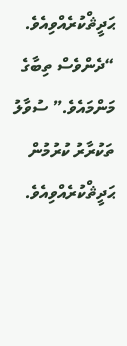ޙަދީޘްކުރެއްވިއެވެ. “ދެންވެސް ތިބާގެ މަންމައެވެ.” ސުވާލު ތަކުރާރު ކުރުމުން ޙަދީޘްކުރެއްވިއެވެ.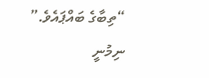“ތިބާގެ ބައްޕައެވެ.”
ނިމުނީ